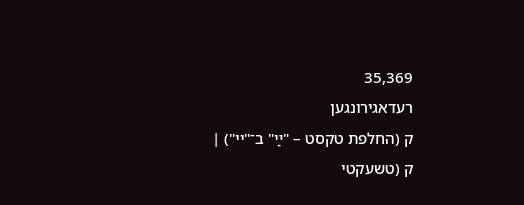35,369
רעדאגירונגען
ק (החלפת טקסט – "ײַ" ב־"יי") |
ק (טשעקטי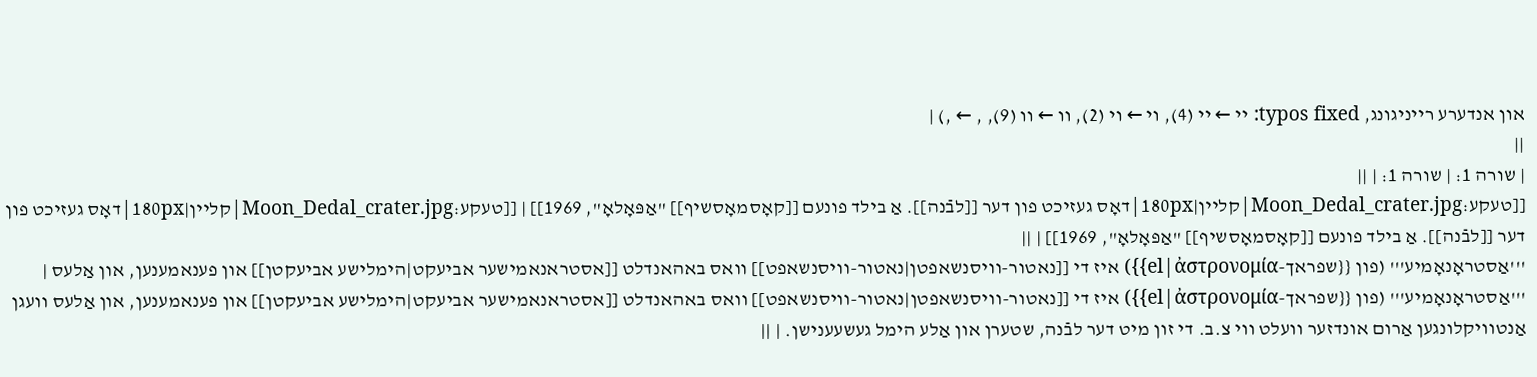און אנדערע רייניגונג, typos fixed: ײ ← יי (4), ױ ← וי (2), װ ← וו (9), , ← ,) |
||
| שורה 1: | שורה 1: | ||
[[טעקע:Moon_Dedal_crater.jpg|קליין|180px|דאָס געזיכט פון דער [[לבֿנה]]. אַ בילד פונעם [[קאָסמאָסשיף]] "אַפּאָלאָ", 1969]] | [[טעקע:Moon_Dedal_crater.jpg|קליין|180px|דאָס געזיכט פון דער [[לבֿנה]]. אַ בילד פונעם [[קאָסמאָסשיף]] "אַפּאָלאָ", 1969]] | ||
'''אַסטראָנאָמיע''' (פון {{שפראך-el|ἀστρονομία}}) איז די [[נאטור-וויסנשאפטן|נאטור-וויסנשאפט]] וואס באהאנדלט [[אסטראנאמישער אביעקט|הימלישע אביעקטן]] און פענאמענען, און אַלעס | '''אַסטראָנאָמיע''' (פון {{שפראך-el|ἀστρονομία}}) איז די [[נאטור-וויסנשאפטן|נאטור-וויסנשאפט]] וואס באהאנדלט [[אסטראנאמישער אביעקט|הימלישע אביעקטן]] און פענאמענען, און אַלעס וועגן אַנטוויקלונגען אַרום אונדזער וועלט ווי צ.ב. די זון מיט דער לבֿנה, שטערן און אַלע הימל געשעענישן. | ||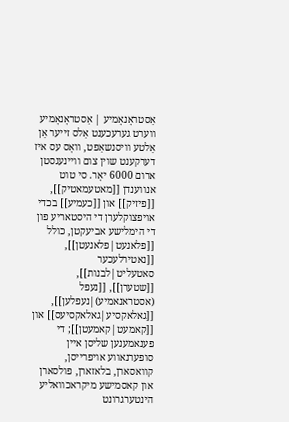אַסטראָנאָמיע | אַסטראָנאָמיע ווערט גערעכענט אַלס זייער אַן אַלטע וויסנשאַפט, וואָס עס איז דערקענט שוין צום וויינעגסטן ארום 6000 יאָר. סי טוט אנווענדן [[מאטעמאטיק]], [[פיזיק]] און [[כעמיע]] בכדי אויפצוקלערן די היסטאריע פון די הימלישע אביעקטן, כולל [[פלאנעט|פלאנעטן]], [[נאטירלעכער סאטעליט|לבנות]], [[שטערן]], [[נעפל (אסטראנאמיע)|נעפלען]], [[גאלאקסיע|גאלאקסיעס]] און [[קאמעט|קאמעטן]]; די פענאמענען שליסן איין סופערנאווע אויפרייסן, קוואסארן, בלאזארן, פולסארן און קאסמישע מיקראכוואליע הינטערגרונט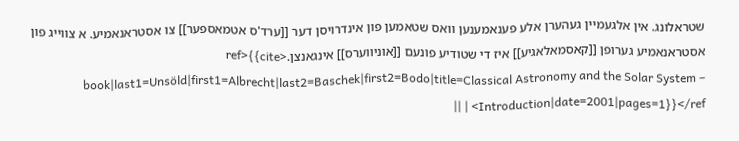שטראלונג. אין אלגעמיין געהערן אלע פענאמענען וואס שטאמען פון אינדרויסן דער [[ערד'ס אטמאספער]] צו אסטראנאמיע. א צווייג פון אסטראנאמיע גערופן [[קאסמאלאגיע]] איז די שטודיע פונעם [[אוניווערס]] אינגאנצן.<ref>{{cite book|last1=Unsöld|first1=Albrecht|last2=Baschek|first2=Bodo|title=Classical Astronomy and the Solar System – Introduction|date=2001|pages=1}}</ref> | ||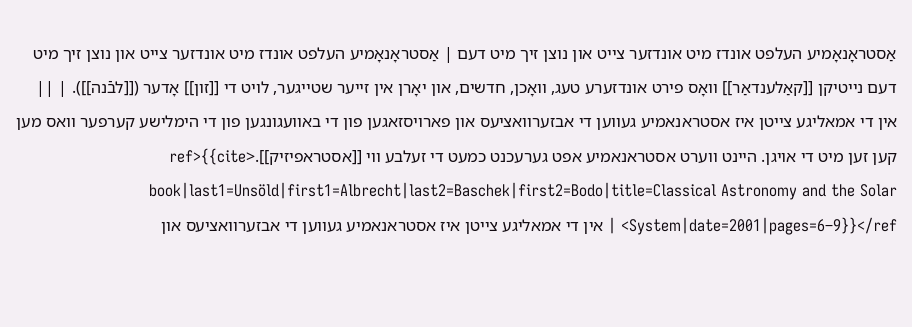אַסטראָנאָמיע העלפט אונדז מיט אונדזער צייט און נוצן זיך מיט דעם | אַסטראָנאָמיע העלפט אונדז מיט אונדזער צייט און נוצן זיך מיט דעם נייטיקן [[קאַלענדאַר]] וואָס פירט אונדזערע טעג, וואָכן, חדשים, און יאָרן אין זייער שטייגער, לויט די [[זון]] אָדער ([[לבֿנה]]). | ||
אין די אמאליגע צייטן איז אסטראנאמיע געווען די אבזערוואציעס און פארויסזאגען פון די באוועגונגען פון די הימלישע קערפער וואס מען קען זען מיט די אויגן. היינט ווערט אסטראנאמיע אפט גערעכנט כמעט די זעלבע ווי [[אסטראפיזיק]].<ref>{{cite book|last1=Unsöld|first1=Albrecht|last2=Baschek|first2=Bodo|title=Classical Astronomy and the Solar System|date=2001|pages=6–9}}</ref> | אין די אמאליגע צייטן איז אסטראנאמיע געווען די אבזערוואציעס און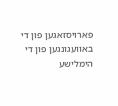פארויסזאגען פון די באוועגונגען פון די הימלישע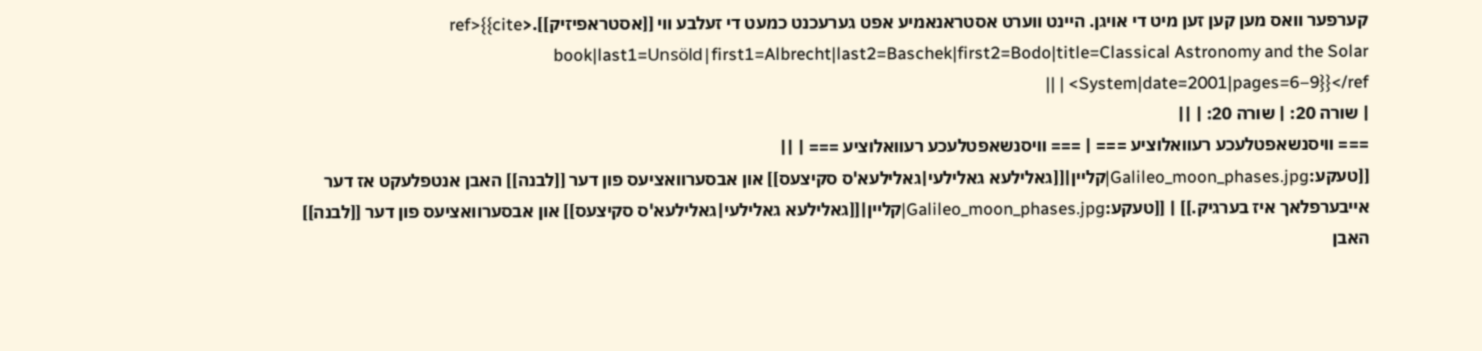קערפער וואס מען קען זען מיט די אויגן. היינט ווערט אסטראנאמיע אפט גערעכנט כמעט די זעלבע ווי [[אסטראפיזיק]].<ref>{{cite book|last1=Unsöld|first1=Albrecht|last2=Baschek|first2=Bodo|title=Classical Astronomy and the Solar System|date=2001|pages=6–9}}</ref> | ||
| שורה 20: | שורה 20: | ||
=== וויסנשאפטלעכע רעוואלוציע === | === וויסנשאפטלעכע רעוואלוציע === | ||
[[טעקע:Galileo_moon_phases.jpg|קליין|[[גאלילעא גאלילעי|גאלילעא'ס סקיצעס]] און אבסערוואציעס פון דער [[לבנה]] האבן אנטפלעקט אז דער אייבערפלאך איז בערגיק.]] | [[טעקע:Galileo_moon_phases.jpg|קליין|[[גאלילעא גאלילעי|גאלילעא'ס סקיצעס]] און אבסערוואציעס פון דער [[לבנה]] האבן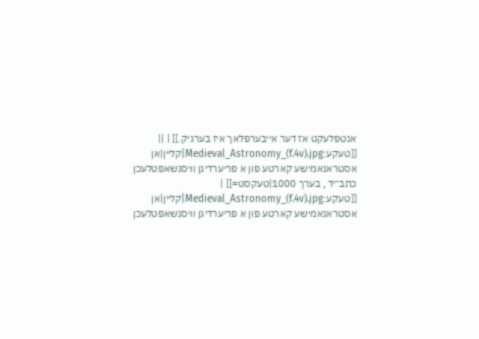אנטפלעקט אז דער אייבערפלאך איז בערגיק.]] | ||
[[טעקע:Medieval_Astronomy_(f.4v).jpg|קליין|אן אסטראנאמישע קארטע פון א פריערדיגן וויסנשאפטלעכן כתב־יד , בערך 1000|טעקסט=]] | [[טעקע:Medieval_Astronomy_(f.4v).jpg|קליין|אן אסטראנאמישע קארטע פון א פריערדיגן וויסנשאפטלעכן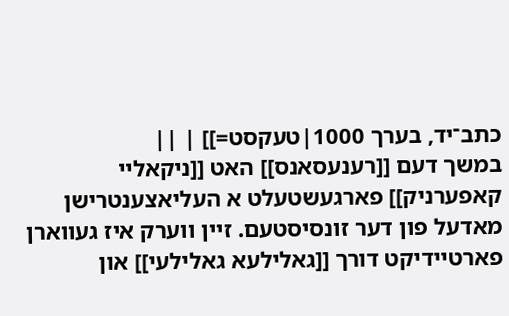כתב־יד, בערך 1000|טעקסט=]] | ||
במשך דעם [[רענעסאנס]] האט [[ניקאליי קאפערניק]] פארגעשטעלט א העליאצענטרישן מאדעל פון דער זונסיסטעם. זיין ווערק איז געווארן פארטיידיקט דורך [[גאלילעא גאלילעי]] און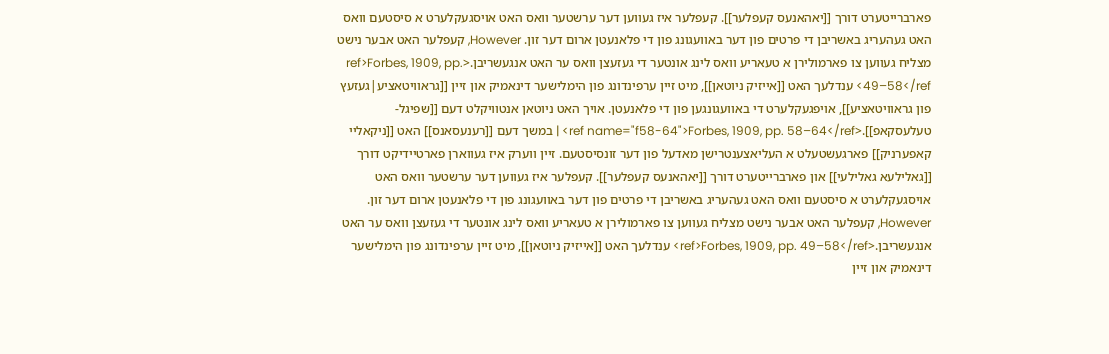פארברייטערט דורך [[יאהאנעס קעפלער]]. קעפלער איז געווען דער ערשטער וואס האט אויסגעקלערט א סיסטעם וואס האט געהעריג באשריבן די פרטים פון דער באוועגונג פון די פלאנעטן ארום דער זון. However, קעפלער האט אבער נישט מצליח געווען צו פארמולירן א טעאריע וואס לינג אונטער די געזעצן וואס ער האט אנגעשריבן.<ref>Forbes, 1909, pp. 49–58</ref> ענדלעך האט [[אייזיק ניוטאן]], מיט זיין ערפינדונג פון הימלישער דינאמיק און זיין [[גראוויטאציע|געזעץ פון גראוויטאציע]], אויפגעקלערט די באוועגונגען פון די פלאנעטן. אויך האט ניוטאן אנטוויקלט דעם [[שפיגל-טעלעסקאפ]].<ref name="f58-64">Forbes, 1909, pp. 58–64</ref> | במשך דעם [[רענעסאנס]] האט [[ניקאליי קאפערניק]] פארגעשטעלט א העליאצענטרישן מאדעל פון דער זונסיסטעם. זיין ווערק איז געווארן פארטיידיקט דורך [[גאלילעא גאלילעי]] און פארברייטערט דורך [[יאהאנעס קעפלער]]. קעפלער איז געווען דער ערשטער וואס האט אויסגעקלערט א סיסטעם וואס האט געהעריג באשריבן די פרטים פון דער באוועגונג פון די פלאנעטן ארום דער זון. However, קעפלער האט אבער נישט מצליח געווען צו פארמולירן א טעאריע וואס לינג אונטער די געזעצן וואס ער האט אנגעשריבן.<ref>Forbes, 1909, pp. 49–58</ref> ענדלעך האט [[אייזיק ניוטאן]], מיט זיין ערפינדונג פון הימלישער דינאמיק און זיין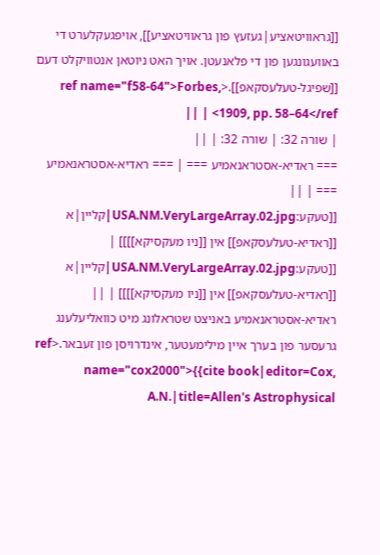[[גראוויטאציע|געזעץ פון גראוויטאציע]], אויפגעקלערט די באוועגונגען פון די פלאנעטן. אויך האט ניוטאן אנטוויקלט דעם [[שפיגל-טעלעסקאפ]].<ref name="f58-64">Forbes, 1909, pp. 58–64</ref> | ||
| שורה 32: | שורה 32: | ||
=== ראדיא-אסטראנאמיע === | === ראדיא-אסטראנאמיע === | ||
[[טעקע:USA.NM.VeryLargeArray.02.jpg|קליין|א [[ראדיא-טעלעסקאפ]] אין [[ניו מעקסיקא]]]] | [[טעקע:USA.NM.VeryLargeArray.02.jpg|קליין|א [[ראדיא-טעלעסקאפ]] אין [[ניו מעקסיקא]]]] | ||
ראדיא-אסטראנאמיע באניצט שטראלונג מיט כוואליעלענג גרעסער פון בערך איין מילימעטער, אינדרויסן פון זעבאר.<ref name="cox2000">{{cite book|editor=Cox, A.N.|title=Allen's Astrophysical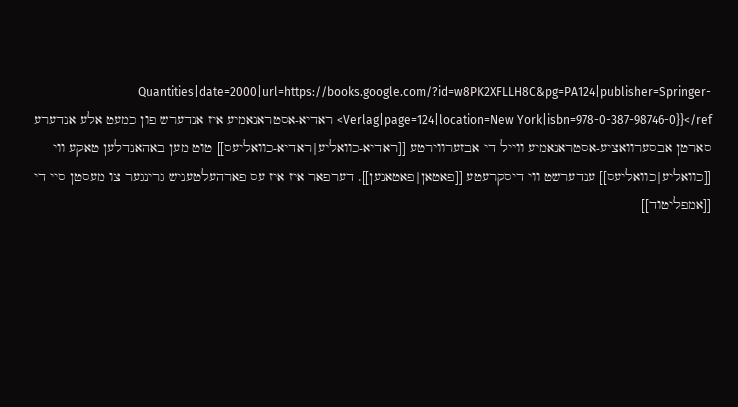Quantities|date=2000|url=https://books.google.com/?id=w8PK2XFLLH8C&pg=PA124|publisher=Springer-Verlag|page=124|location=New York|isbn=978-0-387-98746-0}}</ref> ראדיא-אסטראנאמיע איז אנדערש פון כמעט אלע אנדערע סארטן אבסערוואציע-אסטראנאמיע ווייל די אבזערווירטע [[ראדיא-כוואליע|ראדיא-כוואליעס]] טוט מען באהאנדלען טאקע ווי [[כוואליע|כוואליעס]] ענדערשט ווי דיסקרעטע [[פאטאן|פאטאנען]]. דערפאר איז איז עס פארהעלטעניש גרינגער צו מעסטן סיי די [[אמפליטוד]]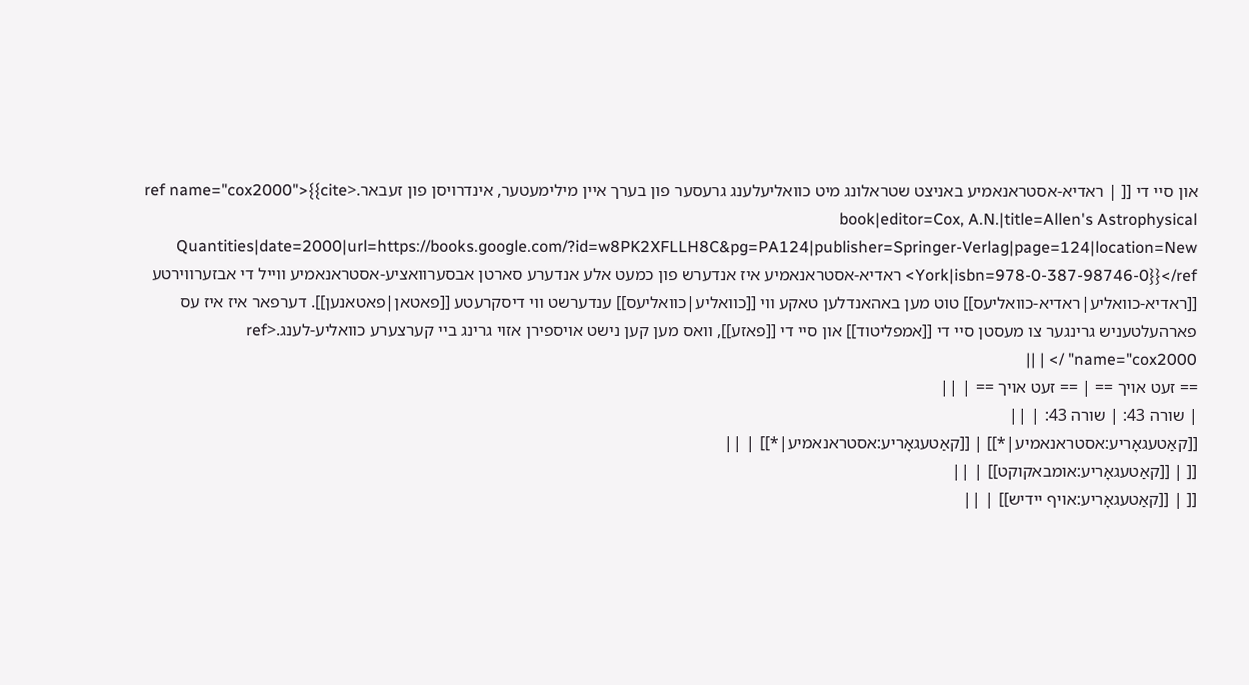און סיי די [[ | ראדיא-אסטראנאמיע באניצט שטראלונג מיט כוואליעלענג גרעסער פון בערך איין מילימעטער, אינדרויסן פון זעבאר.<ref name="cox2000">{{cite book|editor=Cox, A.N.|title=Allen's Astrophysical Quantities|date=2000|url=https://books.google.com/?id=w8PK2XFLLH8C&pg=PA124|publisher=Springer-Verlag|page=124|location=New York|isbn=978-0-387-98746-0}}</ref> ראדיא-אסטראנאמיע איז אנדערש פון כמעט אלע אנדערע סארטן אבסערוואציע-אסטראנאמיע ווייל די אבזערווירטע [[ראדיא-כוואליע|ראדיא-כוואליעס]] טוט מען באהאנדלען טאקע ווי [[כוואליע|כוואליעס]] ענדערשט ווי דיסקרעטע [[פאטאן|פאטאנען]]. דערפאר איז איז עס פארהעלטעניש גרינגער צו מעסטן סיי די [[אמפליטוד]] און סיי די [[פאזע]], וואס מען קען נישט אויספירן אזוי גרינג ביי קערצערע כוואליע-לענג.<ref name="cox2000" /> | ||
== זעט אױך == | == זעט אױך == | ||
| שורה 43: | שורה 43: | ||
[[קאַטעגאָריע:אסטראנאמיע|*]] | [[קאַטעגאָריע:אסטראנאמיע|*]] | ||
[[ | [[קאַטעגאָריע:אומבאקוקט]] | ||
[[ | [[קאַטעגאָריע:אויף יידיש]] | ||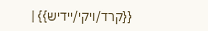{{קרד/ויקי/יידיש}} |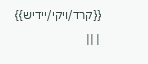{{קרד/ויקי/יידיש}} | ||